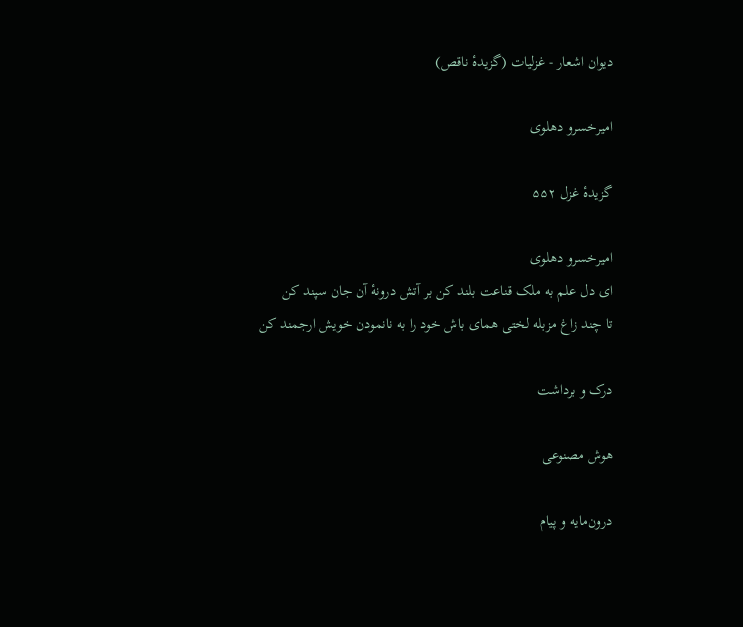دیوان اشعار - غزلیات (گزیدهٔ ناقص)

امیرخسرو دهلوی

گزیدهٔ غزل ۵۵۲

امیرخسرو دهلوی
ای دل علم به ملک قناعت بلند کن بر آتش درونهٔ آن جان سپند کن
تا چند زاغ مزبله لختی همای باش خود را به نانمودن خویش ارجمند کن

درک و برداشت

هوش مصنوعی

درون‌مایه و پیام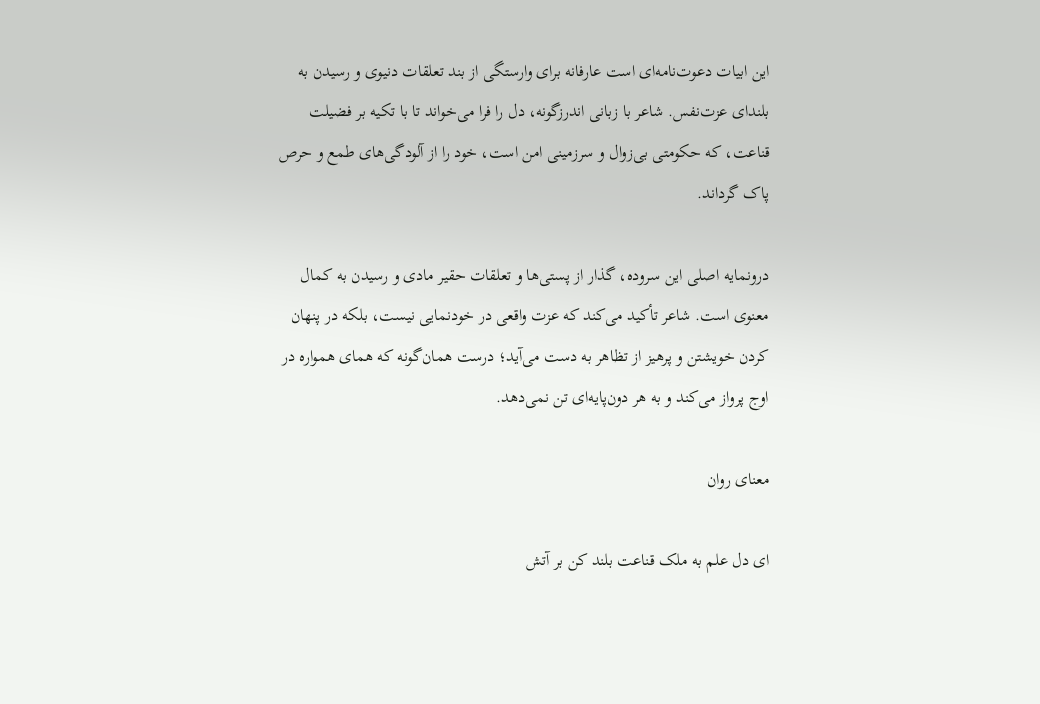این ابیات دعوت‌نامه‌ای است عارفانه برای وارستگی از بند تعلقات دنیوی و رسیدن به بلندای عزت‌نفس. شاعر با زبانی اندرزگونه، دل را فرا می‌خواند تا با تکیه بر فضیلت قناعت، که حکومتی بی‌زوال و سرزمینی امن است، خود را از آلودگی‌های طمع و حرص پاک گرداند.

درونمایه اصلی این سروده، گذار از پستی‌ها و تعلقات حقیر مادی و رسیدن به کمال معنوی است. شاعر تأکید می‌کند که عزت واقعی در خودنمایی نیست، بلکه در پنهان کردن خویشتن و پرهیز از تظاهر به دست می‌آید؛ درست همان‌گونه که همای همواره در اوج پرواز می‌کند و به هر دون‌پایه‌ای تن نمی‌دهد.

معنای روان

ای دل علم به ملک قناعت بلند کن بر آتش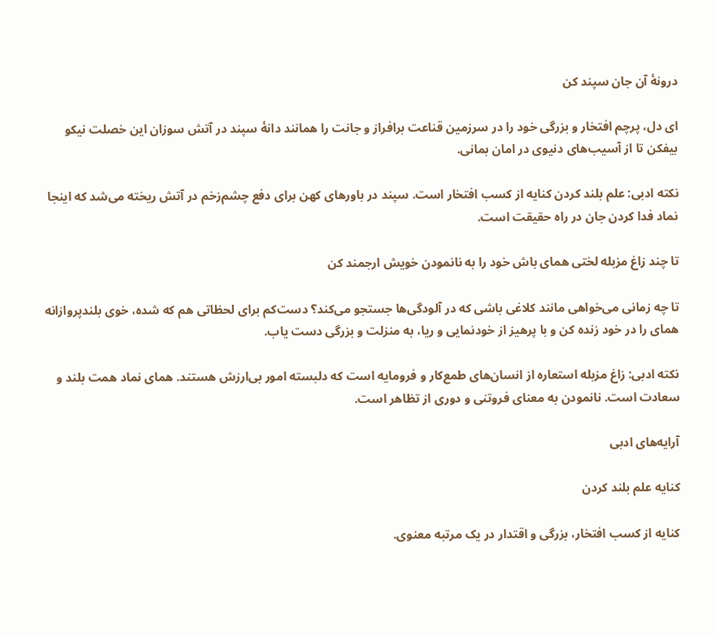درونهٔ آن جان سپند کن

ای دل، پرچم افتخار و بزرگی خود را در سرزمین قناعت برافراز و جانت را همانند دانهٔ سپند در آتش سوزان این خصلت نیکو بیفکن تا از آسیب‌های دنیوی در امان بمانی.

نکته ادبی: علم بلند کردن کنایه از کسب افتخار است. سپند در باورهای کهن برای دفع چشم‌زخم در آتش ریخته می‌شد که اینجا نماد فدا کردن جان در راه حقیقت است.

تا چند زاغ مزبله لختی همای باش خود را به نانمودن خویش ارجمند کن

تا چه زمانی می‌خواهی مانند کلاغی باشی که در آلودگی‌ها جستجو می‌کند؟ دست‌کم برای لحظاتی هم که شده، خوی بلندپروازانه همای را در خود زنده کن و با پرهیز از خودنمایی و ریا، به منزلت و بزرگی دست یاب.

نکته ادبی: زاغ مزبله استعاره از انسان‌های طمع‌کار و فرومایه است که دلبسته امور بی‌ارزش هستند. همای نماد همت بلند و سعادت است. نانمودن به معنای فروتنی و دوری از تظاهر است.

آرایه‌های ادبی

کنایه علم بلند کردن

کنایه از کسب افتخار، بزرگی و اقتدار در یک مرتبه معنوی.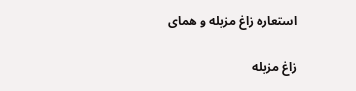استعاره زاغ مزبله و همای

زاغ مزبله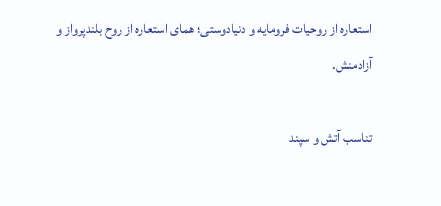استعاره از روحیات فرومایه و دنیادوستی؛ همای استعاره از روح بلندپرواز و آزادمنش.

تناسب آتش و سپند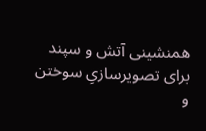همنشینی آتش و سپند برای تصویرسازیِ سوختن و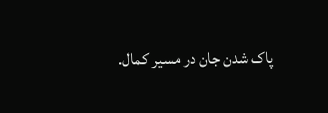پاک شدن جان در مسیر کمال.